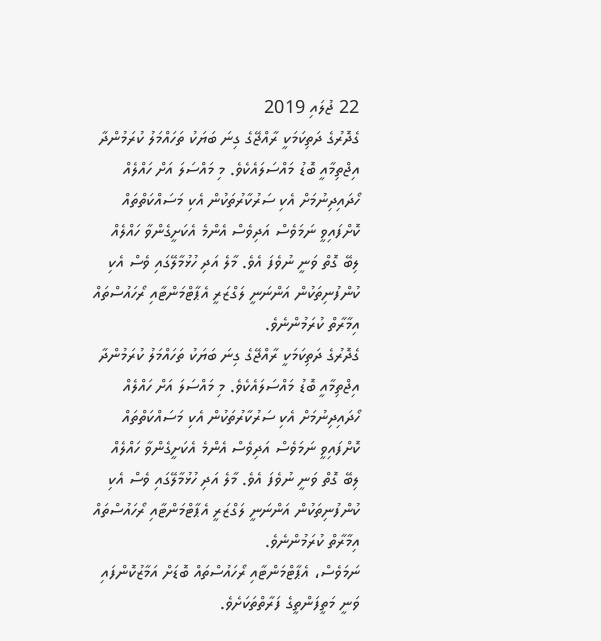22 ޖުލައި 2019
ގެދޮރުގެ ދަތިކަމަކީ ރާއްޖޭގެ ގިނަ ބަޔަކު ތަހައްމަލު ކުރަމުންދާ އިޖްތިމާއީ ބޮޑު މައްސަލައެކެވެ. މި މައްސަލަ އަށް ހައްލެއް ހޯދައިދިނުމަށް އެކި ސަރުކާރުތަކުން އެކި މަސައްކަތްތައް ކޮށްފައިވީ ނަމަވެސް އަދިވެސް އެންމެ އެކަށީގެންވާ ހައްލެއް ލިބޭ ގޮތް ވަނީ ނުވެފަ އެވެ. މާލެ އަދި ހުޅުމާލޭގައި ވެސް އެކި ކުންފުނިތަކުން އަންނަނީ ލަގްޒަރީ އެޕާޓްމަންޓާއި ރޯހައުސްތައް އިމާރާތް ކުރަމުންނެވެ.
ގެދޮރުގެ ދަތިކަމަކީ ރާއްޖޭގެ ގިނަ ބަޔަކު ތަހައްމަލު ކުރަމުންދާ އިޖްތިމާއީ ބޮޑު މައްސަލައެކެވެ. މި މައްސަލަ އަށް ހައްލެއް ހޯދައިދިނުމަށް އެކި ސަރުކާރުތަކުން އެކި މަސައްކަތްތައް ކޮށްފައިވީ ނަމަވެސް އަދިވެސް އެންމެ އެކަށީގެންވާ ހައްލެއް ލިބޭ ގޮތް ވަނީ ނުވެފަ އެވެ. މާލެ އަދި ހުޅުމާލޭގައި ވެސް އެކި ކުންފުނިތަކުން އަންނަނީ ލަގްޒަރީ އެޕާޓްމަންޓާއި ރޯހައުސްތައް އިމާރާތް ކުރަމުންނެވެ.
ނަމަވެސް، އެޕާޓްމަންޓާއި ރޯހައުސްތައް ބޮޑަށް އަމާޒުކޮންފައި ވަނީ މަތީފަންތީގެ ފަރާތްތަކަށެވެ.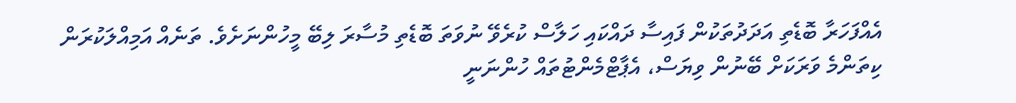އެއްފަހަރާ ބޮޑެތި އަދަދުތަކުން ފައިސާ ދައްކައި ހަލާސް ކުރެވޭ ނުވަތަ ބޮޑެތި މުސާރަ ލިބޭ މީހުންނަށެވެ. ތަނެއް އަމިއްލަކުރަން ކިތަންމެ ވަރަކަށް ބޭނުން ވިޔަސް، އެޕާޓްމެންޓުތައް ހުންނަނީ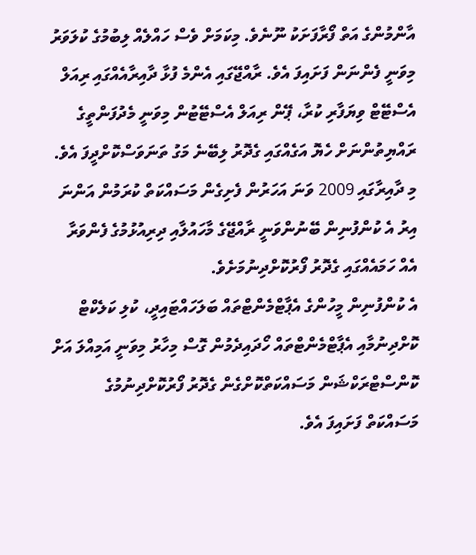އާންމުންގެ އަތް ފޯރާފަށަކު ނޫނެވެ. މިކަމަށް ވެސް ހައްލެއް ލިބުމުގެ ކުލަވަރު މިވަނީ ފެންނަން ފަށައިފަ އެވެ. ރާއްޖޭގައި އެންމެ ފުޅާ ދާއިރާއެއްގައި ރިއަލް އެސްޓޭޓް ވިޔަފާރި ކުރާ، ޕޭން ރިއަލް އެސްޓޭޓުން މިވަނީ މެދުފަންތީގެ ރައްޔިތުންނަށް ހެޔޮ އަގެއްގައި ގެދޮރު ލިބޭނެ މަގު ތަނަވަސްކޮށްދީފަ އެވެ. މި ދާއިރާގައި 2009 ވަނަ އަހަރުން ފެށިގެން މަސައްކަތް ކުރަމުން އަންނަ އިރު އެ ކުންފުނިން ބޭނުންވަނީ ރާއްޖޭގެ މާހައުލާއި ދިރިއުޅުމުގެ ފެންވަރާ އެއް ހަމައެއްގައި ގެދޮރު ފޯރުކޮށްދިނުމަށެވެ.
އެ ކުންފުނިން މީހުންގެ އެޕާޓްމެންޓްތައް ބަލަހައްޓައިދީ، ކުލި ކަލެކްޓް ކޮށްދިނުމާއި އެޕާޓްމެންޓްތައް ހޯދައިދެމުން ގޮސް މިހާރު މިވަނީ އަމިއްލަ އަށް ކޮންސްޓްރަކްޝަން މަސައްކަތްކޮށްގެން ގެދޮރު ފޯރުކޮށްދިނުމުގެ މަސައްކަތް ފަށައިފަ އެވެ.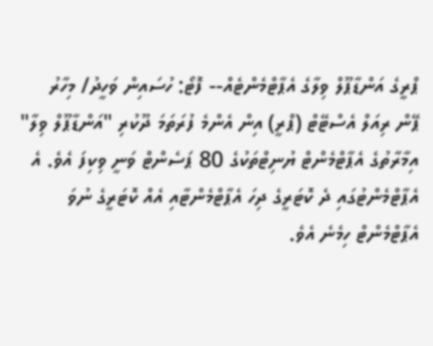ޕްރީގެ އަންޑާޕޫލް ވިލާގެ އެޕާޓްމެންޓެއް-- ފޮޓޯ: ހުސައިން ވަހީދު/ މިހާރު
ޕޭން ރިއަލް އެސްޓޭޓް (ޕްރީ) އިން އެންމެ ފުރަތަމަ ދޫކުރި "އަންޑާޕޫލް ވިލާ" އިމާރާތުގެ އެޕާޓްމެންޓް ޔުނިޓްތަކުގެ 80 ޕަސެންޓް ވަނީ ވިކިފަ އެވެ. އެ އެޕާޓްމެންޓުގައި ދެ ކޮޓަރީގެ ދިހަ އެޕާޓްމެންޓާއި އެއް ކޮޓަރީގެ ނުވަ އެޕާޓްމެންޓް ހިމެނެ އެވެ.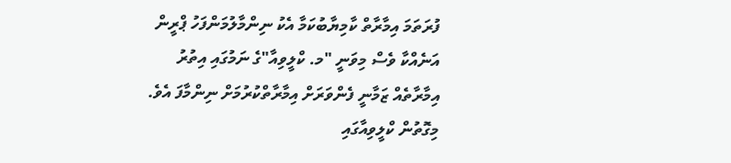ފުރަތަމަ އިމާރާތް ކާމިޔާބުކަމާ އެކު ނިންމާލުމަންފަހު ޕްރީން އަނެއްކާ ވެސް މިވަނީ "މ. ކްލީވިއާ"ގެ ނަމުގައި އިތުރު އިމާރާތެއް ޒަމާނީ ފެންވަރަށް އިމާރާތްކުރުމަށް ނިންމާފަ އެވެ. މިގޮތުން ކްލީވިއާގައި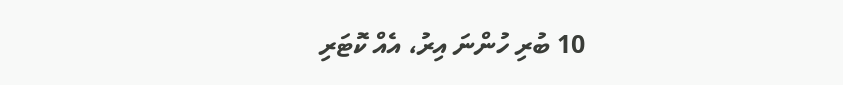10 ބުރި ހުންނަ އިރު، އެއް ކޮޓަރި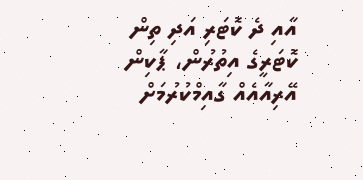އާއި ދެ ކޮޓަރި އަދި ތިން ކޮޓަރީގެ އިތުރުން، ޕާކިން އޭރިއާއެއް ގާއިމްކުރުމަށް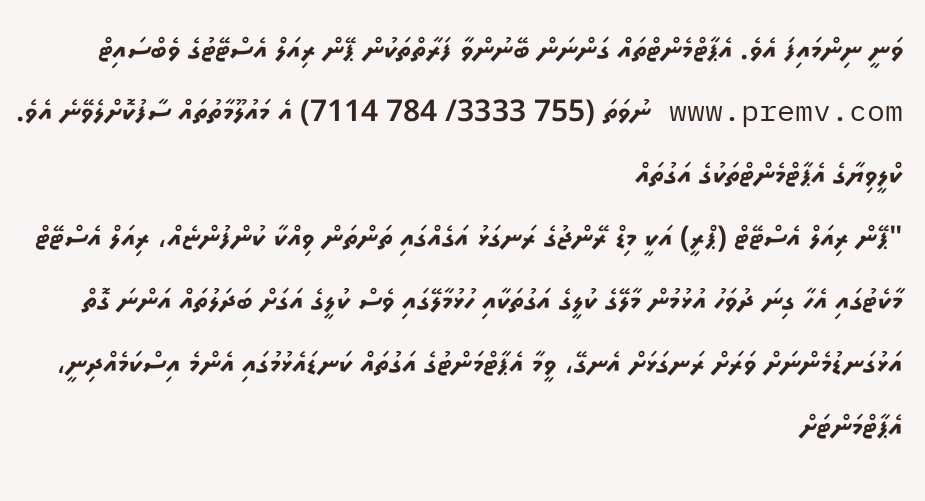ވަނީ ނިންމައިފަ އެވެ. އެޕާޓްމެންޓްތައް ގަންނަން ބޭނުންވާ ފަރާތްތަކުން ޕޭން ރިއަލް އެސްޓޭޓުގެ ވެބްސައިޓް www.premv.com ނުވަތަ (755 3333/ 784 7114) އެ މައުލޫމާތުތައް ސާފުކޮށްލެވޭނެ އެވެ.
ކްލީވިޔާގެ އެޕާޓްމެންޓްތަކުގެ އަގުތައް
"ޕޭން ރިއަލް އެސްޓޭޓް (ޕްރީ) އަކީ މިޑް ރޭންޖުގެ ރަނގަޅު އަގެއްގައި ތަންތަން ވިއްކާ ކުންފުންޏެއް، ރިއަލް އެސްޓޭޓް މާކެޓުގައި އެހާ ގިނަ ދުވަހު އުޅުމުން މާލޭގެ ކުލީގެ އަގުތަކާއި ހުޅުމާލޭގައި ވެސް ކުލީގެ އަގަށް ބަދަލުތައް އަންނަ ގޮތް އަޅުގަނޑުމެންނަށް ވަރަށް ރަނގަޅަށް އެނގޭ، ވީމާ އެޕާޓްމަންޓުގެ އަގުތައް ކަނޑައެޅުމުގައި އެންމެ އިސްކަމެއްދިނީ، އެޕާޓްމަންޓަށް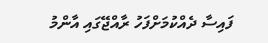ފައިސާ ދެއްކުމަށްފަހު ރާއްޖޭގައި އާންމު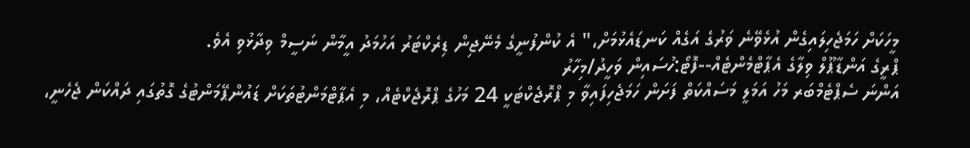މީހަކަށް ހަމަޖެހިލައިގެން އުޅެވޭނެ ވަރުގެ އަގެއް ކަނޑައެޅުމަށް،" އެ ކުންފުނީގެ މެނޭޖިން ޑިރެކްޓަރު އަހުމަދު އީމާން ނަސީމް ވިދާޅުވި އެވެ.
ޕްރީގެ އަންޑާޕޫލް ވިލާގެ އެޕާޓްމެންޓެއް--ފޮޓޯ:ހުސައިން ވަހީދު/މިހާރު
އަންނަ ސެޕްޓެމްބަރ މަހު އަމަލީ މަސައްކަތް ފަށަން ހަމަޖެހިފައިވާ މި ޕްރޮޖެކްޓަކީ 24 މަހުގެ ޕްރޮޖެކްޓެއް، މި އެޕާޓްމަންޓުތަކަށް ޑައުންޕޭމަންޓުގެ ގޮތުގައި ދައްކަން ޖެހެނީ،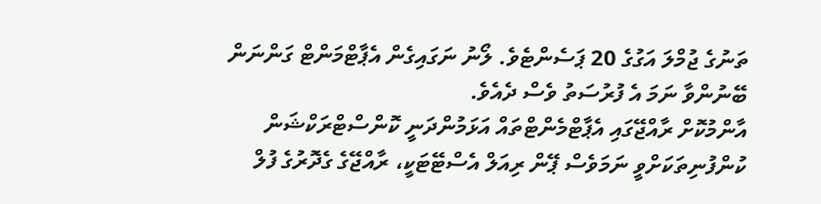ތަނުގެ ޖުމްލަ އަގުގެ 20 ޕަސެންޓެވެ. ލޯނު ނަގައިގެން އެޕާޓްމަންޓް ގަންނަން ބޭނުންވާ ނަމަ އެ ފުރުސަތު ވެސް ދެއެވެ.
އާންމުކޮށް ރާއްޖޭގައި އެޕާޓްމެންޓްތައް އަޅަމުންދަނީ ކޮންސްޓްރަކްޝަން ކުންފުނިތަކަށްވީ ނަމަވެސް ޕޭން ރިއަލް އެސްޓޭޓަކީ، ރާއްޖޭގެ ގެދޮރުގެ ފުލް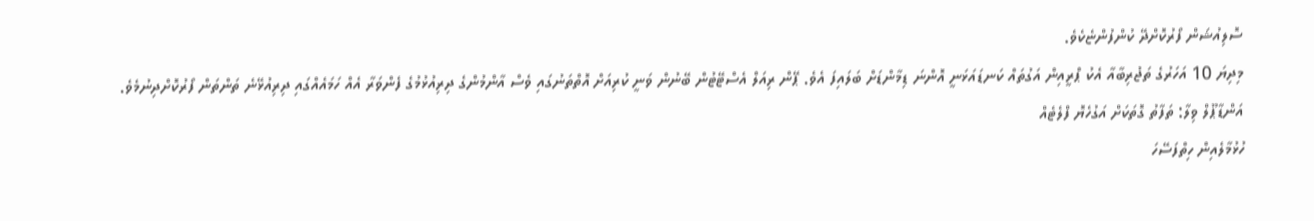ސޮލިއުޝަން ފޯރުކޮށްދޭ ކުންފުންޏެކެވެ.
މިދިޔަ 10 އަހަރުގެ ތަޖުރިބާއާ އެކު ޕްރީއިން އަގުތައް ކަނޑައަޅަނީ އޮންނަ ޑިމާންޑަށް ބަލައިފަ އެވެ. ޕޭން ރިއަލް އެސްޓޭޓުން ބޭނުން ވަނީ ކުރިއަށް އޮތްތަނުގައި ވެސް އާންމުންގެ ދިރިއުޅުމުގެ ފެންވަރާ އެއް ހަމައެއްގައި ދިރިއުޅޭނެ ތަންތަން ފޯރުކޮށްދިނުމެވެ.
އަންޑާޕޫލް ވިލާ: ތަފާތު ގޮތަކަށް އަގުހެޔޮ ފްލެޓެއް
ހުޅުމާލެއިން ހިތްފަސޭހަ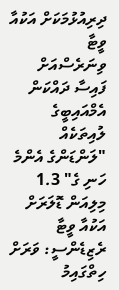ދިރިއުޅުމަކަށް އަކުއާ ވީޓާ
ވިނަރެސްއަށް ފައިސާ ދައްކަން އެމްއައިބީގެ ލުއިތަކެއް
"ލަންޑަންގެ އެންމެ ހަނި ގެ" 1.3 މިލިއަން ޑޮލަރަށް
އަކުއާ ވީޓާ ރެޒިޑެންސީ: ވަރަށް ހިތްގައިމު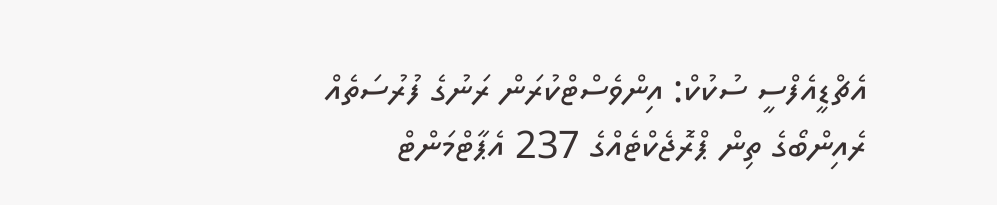އެޗްޑީއެފްސީ ސުކުކް: އިންވެސްޓްކުރަން ރަނުގެ ފުރުސަތެއް
ރެއިންބޯގެ ތިން ޕްރޮޖެކްޓެއްގެ 237 އެޕާޓްމަންޓް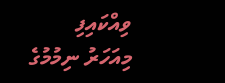ވިއްކައިފި
މިއަހަރު ނިމުމުގެ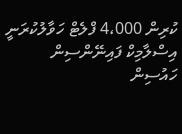ކުރިން 4،000 ފްލެޓް ހަވާލުކުރަނީ
އިސްލާމިކް ފައިނޭންސިން ހައުސިން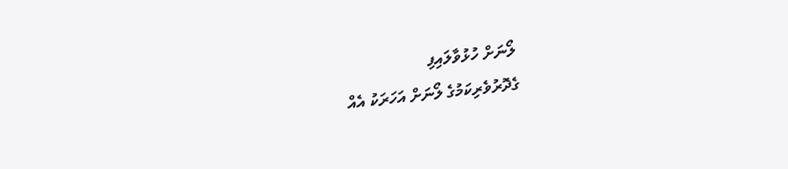ލޯނަށް ހުޅުވާލައިފި
ގެދޮރުވެރިކަމުގެ ލޯނަށް އަހަރަކު އެއް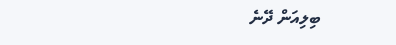ބިލިއަން ދޭނެ